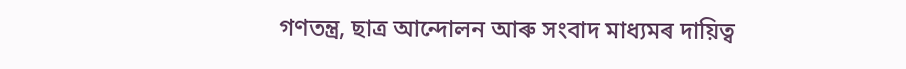গণতন্ত্ৰ, ছাত্ৰ আন্দোলন আৰু সংবাদ মাধ্যমৰ দায়িত্ব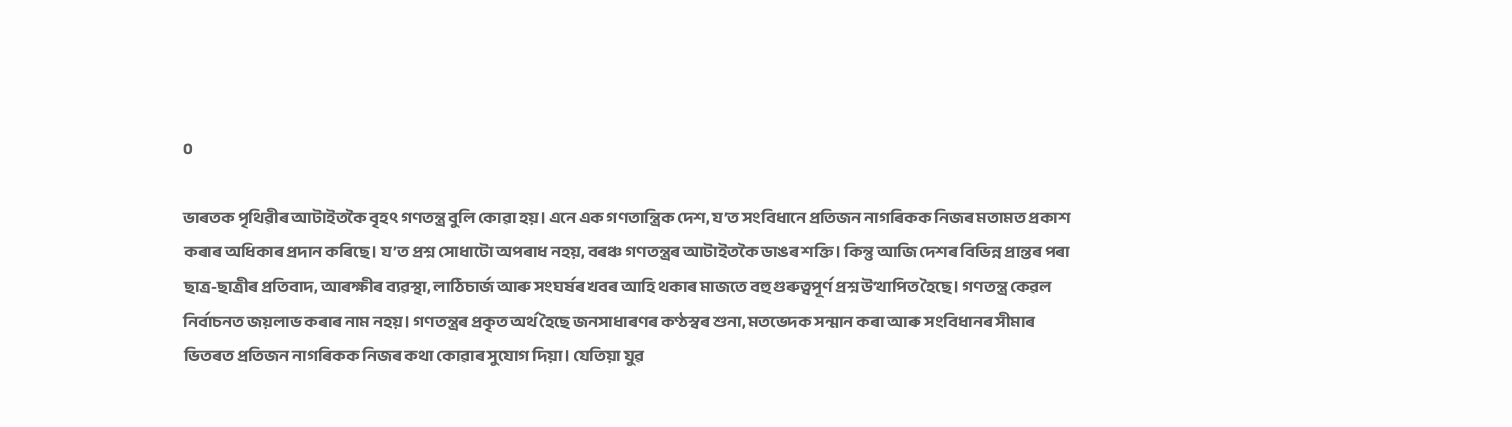0

ভাৰতক পৃথিৱীৰ আটাইতকৈ বৃহৎ গণতন্ত্ৰ বুলি কোৱা হয়। এনে এক গণতান্ত্ৰিক দেশ, য’ত সংবিধানে প্ৰতিজন নাগৰিকক নিজৰ মতামত প্ৰকাশ কৰাৰ অধিকাৰ প্ৰদান কৰিছে। য’ত প্ৰশ্ন সোধাটো অপৰাধ নহয়, বৰঞ্চ গণতন্ত্ৰৰ আটাইতকৈ ডাঙৰ শক্তি। কিন্তু আজি দেশৰ বিভিন্ন প্ৰান্তৰ পৰা ছাত্ৰ-ছাত্ৰীৰ প্ৰতিবাদ, আৰক্ষীৰ ব্যৱস্থা, লাঠিচাৰ্জ আৰু সংঘৰ্ষৰ খবৰ আহি থকাৰ মাজতে বহু গুৰুত্বপূৰ্ণ প্ৰশ্ন উত্থাপিত হৈছে। গণতন্ত্ৰ কেৱল নিৰ্বাচনত জয়লাভ কৰাৰ নাম নহয়। গণতন্ত্ৰৰ প্ৰকৃত অৰ্থ হৈছে জনসাধাৰণৰ কণ্ঠস্বৰ শুনা, মতভেদক সন্মান কৰা আৰু সংবিধানৰ সীমাৰ ভিতৰত প্ৰতিজন নাগৰিকক নিজৰ কথা কোৱাৰ সুযোগ দিয়া। যেতিয়া যুৱ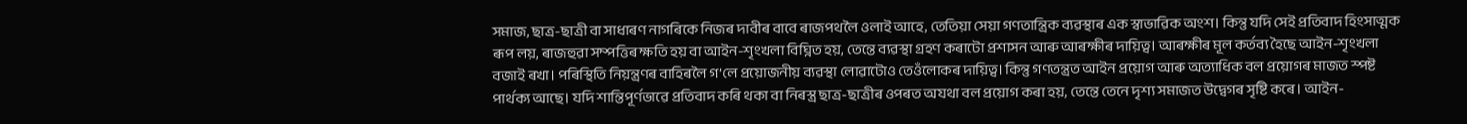সমাজ, ছাত্ৰ-ছাত্ৰী বা সাধাৰণ নাগৰিকে নিজৰ দাবীৰ বাবে ৰাজপথলৈ ওলাই আহে, তেতিয়া সেয়া গণতান্ত্ৰিক ব্যৱস্থাৰ এক স্বাভাৱিক অংশ। কিন্তু যদি সেই প্ৰতিবাদ হিংসাত্মক ৰূপ লয়, ৰাজহুৱা সম্পত্তিৰ ক্ষতি হয় বা আইন-শৃংখলা বিঘ্নিত হয়, তেন্তে ব্যৱস্থা গ্ৰহণ কৰাটো প্ৰশাসন আৰু আৰক্ষীৰ দায়িত্ব। আৰক্ষীৰ মূল কৰ্তব্য হৈছে আইন-শৃংখলা বজাই ৰখা। পৰিস্থিতি নিয়ন্ত্ৰণৰ বাহিৰলৈ গ’লে প্ৰয়োজনীয় ব্যৱস্থা লোৱাটোও তেওঁলোকৰ দায়িত্ব। কিন্তু গণতন্ত্ৰত আইন প্ৰয়োগ আৰু অত্যাধিক বল প্ৰয়োগৰ মাজত স্পষ্ট পাৰ্থক্য আছে। যদি শান্তিপূৰ্ণভাৱে প্ৰতিবাদ কৰি থকা বা নিৰস্ত্ৰ ছাত্ৰ-ছাত্ৰীৰ ওপৰত অযথা বল প্ৰয়োগ কৰা হয়, তেন্তে তেনে দৃশ্য সমাজত উদ্বেগৰ সৃষ্টি কৰে। আইন-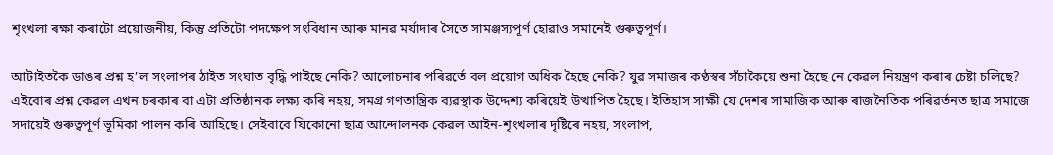শৃংখলা ৰক্ষা কৰাটো প্ৰয়োজনীয়, কিন্তু প্ৰতিটো পদক্ষেপ সংবিধান আৰু মানৱ মৰ্যাদাৰ সৈতে সামঞ্জস্যপূর্ণ হোৱাও সমানেই গুৰুত্বপূৰ্ণ।

আটাইতকৈ ডাঙৰ প্ৰশ্ন হ’ল সংলাপৰ ঠাইত সংঘাত বৃদ্ধি পাইছে নেকি? আলোচনাৰ পৰিৱৰ্তে বল প্ৰয়োগ অধিক হৈছে নেকি? যুৱ সমাজৰ কণ্ঠস্বৰ সঁচাকৈয়ে শুনা হৈছে নে কেৱল নিয়ন্ত্ৰণ কৰাৰ চেষ্টা চলিছে? এইবোৰ প্ৰশ্ন কেৱল এখন চৰকাৰ বা এটা প্ৰতিষ্ঠানক লক্ষ্য কৰি নহয়, সমগ্ৰ গণতান্ত্ৰিক ব্যৱস্থাক উদ্দেশ্য কৰিয়েই উত্থাপিত হৈছে। ইতিহাস সাক্ষী যে দেশৰ সামাজিক আৰু ৰাজনৈতিক পৰিৱৰ্তনত ছাত্ৰ সমাজে সদায়েই গুৰুত্বপূৰ্ণ ভূমিকা পালন কৰি আহিছে। সেইবাবে যিকোনো ছাত্ৰ আন্দোলনক কেৱল আইন-শৃংখলাৰ দৃষ্টিৰে নহয়, সংলাপ,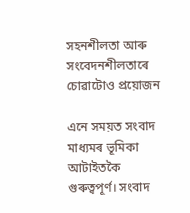সহনশীলতা আৰু সংবেদনশীলতাৰে চোৱাটোও প্ৰয়োজন

এনে সময়ত সংবাদ মাধ্যমৰ ভূমিকা আটাইতকৈ গুৰুত্বপূৰ্ণ। সংবাদ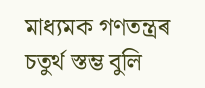মাধ্যমক গণতন্ত্ৰৰ চতুৰ্থ স্তম্ভ বুলি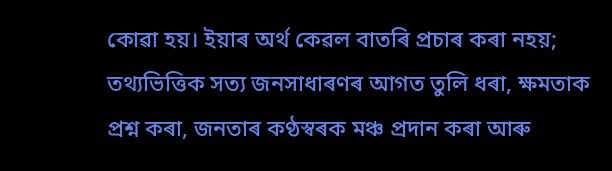কোৱা হয়। ইয়াৰ অৰ্থ কেৱল বাতৰি প্ৰচাৰ কৰা নহয়; তথ্যভিত্তিক সত্য জনসাধাৰণৰ আগত তুলি ধৰা, ক্ষমতাক প্ৰশ্ন কৰা, জনতাৰ কণ্ঠস্বৰক মঞ্চ প্ৰদান কৰা আৰু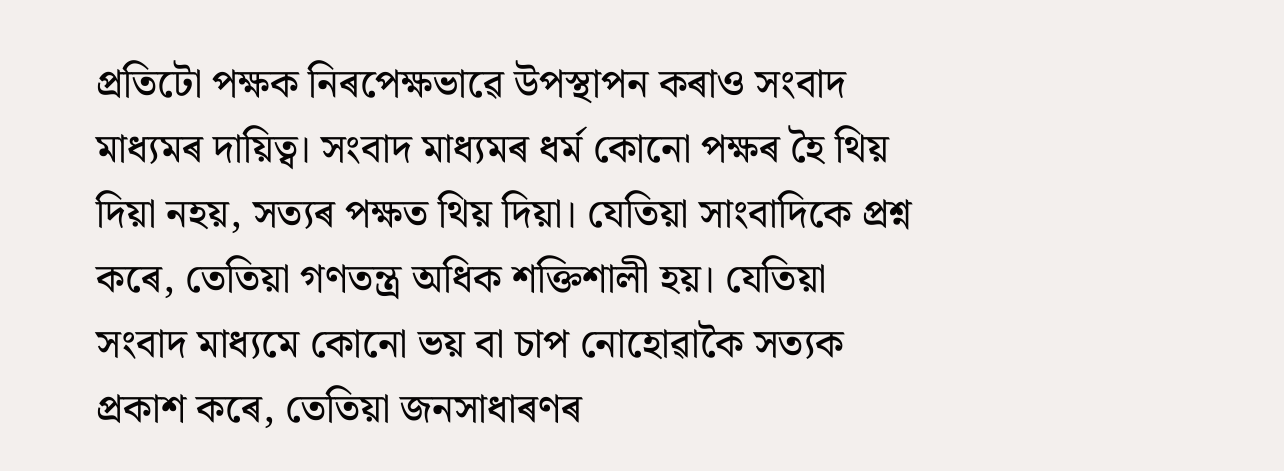প্ৰতিটো পক্ষক নিৰপেক্ষভাৱে উপস্থাপন কৰাও সংবাদ মাধ্যমৰ দায়িত্ব। সংবাদ মাধ্যমৰ ধৰ্ম কোনো পক্ষৰ হৈ থিয় দিয়া নহয়, সত্যৰ পক্ষত থিয় দিয়া। যেতিয়া সাংবাদিকে প্ৰশ্ন কৰে, তেতিয়া গণতন্ত্ৰ অধিক শক্তিশালী হয়। যেতিয়া সংবাদ মাধ্যমে কোনো ভয় বা চাপ নোহোৱাকৈ সত্যক প্ৰকাশ কৰে, তেতিয়া জনসাধাৰণৰ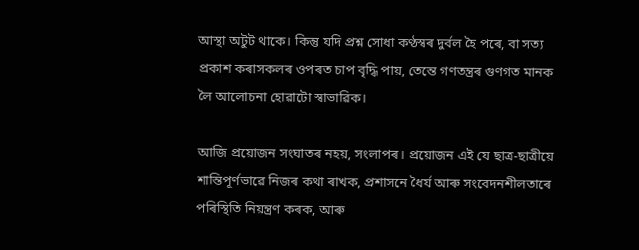আস্থা অটুট থাকে। কিন্তু যদি প্ৰশ্ন সোধা কণ্ঠস্বৰ দুৰ্বল হৈ পৰে, বা সত্য প্ৰকাশ কৰাসকলৰ ওপৰত চাপ বৃদ্ধি পায়, তেন্তে গণতন্ত্ৰৰ গুণগত মানক লৈ আলোচনা হোৱাটো স্বাভাৱিক।

আজি প্ৰয়োজন সংঘাতৰ নহয়, সংলাপৰ। প্ৰয়োজন এই যে ছাত্ৰ-ছাত্ৰীয়ে শান্তিপূৰ্ণভাৱে নিজৰ কথা ৰাখক, প্ৰশাসনে ধৈৰ্য আৰু সংবেদনশীলতাৰে পৰিস্থিতি নিয়ন্ত্ৰণ কৰক, আৰু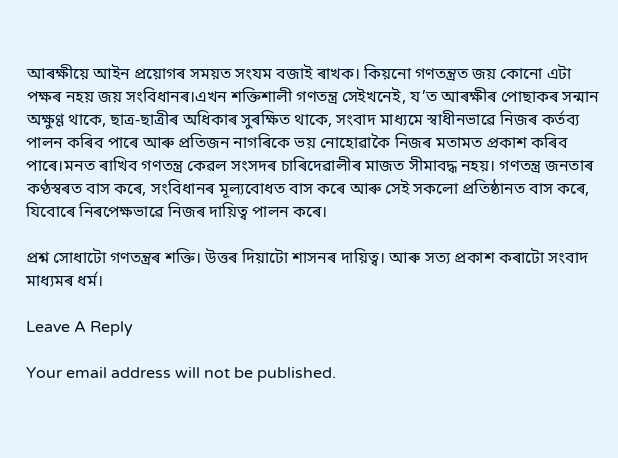আৰক্ষীয়ে আইন প্ৰয়োগৰ সময়ত সংযম বজাই ৰাখক। কিয়নো গণতন্ত্ৰত জয় কোনো এটা পক্ষৰ নহয় জয় সংবিধানৰ।এখন শক্তিশালী গণতন্ত্ৰ সেইখনেই, য’ত আৰক্ষীৰ পোছাকৰ সন্মান অক্ষুণ্ণ থাকে, ছাত্ৰ-ছাত্ৰীৰ অধিকাৰ সুৰক্ষিত থাকে, সংবাদ মাধ্যমে স্বাধীনভাৱে নিজৰ কৰ্তব্য পালন কৰিব পাৰে আৰু প্ৰতিজন নাগৰিকে ভয় নোহোৱাকৈ নিজৰ মতামত প্ৰকাশ কৰিব পাৰে।মনত ৰাখিব গণতন্ত্ৰ কেৱল সংসদৰ চাৰিদেৱালীৰ মাজত সীমাবদ্ধ নহয়। গণতন্ত্ৰ জনতাৰ কণ্ঠস্বৰত বাস কৰে, সংবিধানৰ মূল্যবোধত বাস কৰে আৰু সেই সকলো প্ৰতিষ্ঠানত বাস কৰে, যিবোৰে নিৰপেক্ষভাৱে নিজৰ দায়িত্ব পালন কৰে।

প্ৰশ্ন সোধাটো গণতন্ত্ৰৰ শক্তি। উত্তৰ দিয়াটো শাসনৰ দায়িত্ব। আৰু সত্য প্ৰকাশ কৰাটো সংবাদ মাধ্যমৰ ধৰ্ম।

Leave A Reply

Your email address will not be published.